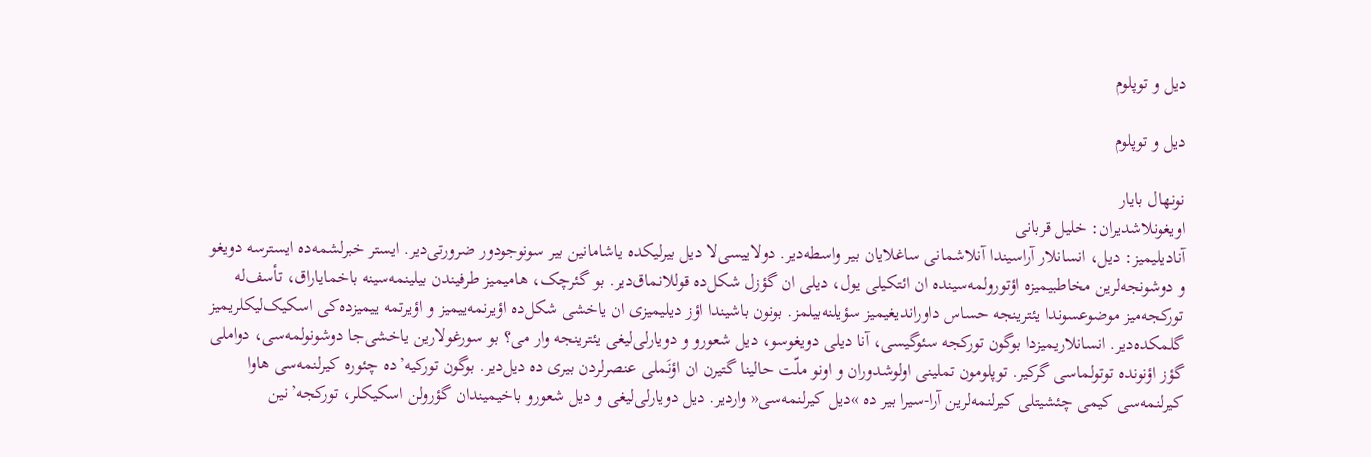دیل و توپلوم

دیل و توپلوم

نونهال بایار
اویغونلاشدیران: خلیل قربانی
آنادیلیمیز: دیل، انسانلار آراسیندا آنلاشمانی ساغلایان بیر واسطه‌دیر. دولاییسی‌لا دیل بیرلیکده یاشامانین بیر سونوجودور ضرورتی‌دیر. ایستر خبرلشمه‌ده ایسترسه دویغو و دوشونجه‌لرین مخاطبیمیزه اؤتورولمه‌سینده ان ائتکیلی یول، دیلی ان گؤزل شکل‌ده قوللانماق‌دیر‌. بو گئرچک، هامیمیز طرفیندن بیلینمه‌سینه باخمایاراق، تأسف‌له تورکجه‌میز موضوعسوندا یئترینجه حساس داوراندیغیمیز سؤیلنه‌بیلمز. بونون باشیندا اؤز دیلیمیزی ان یاخشی شکل‌ده اؤیرنمه‌ییمیز و اؤیرتمه ‌ییمیزده‌کی اسکیک‌لیکلریمیز گلمکده‌دیر. انسانلاریمیزدا بوگون تورکجه‌ سئوگیسی، آنا دیلی دویغوسو، دیل شعورو و دویارلی‌لیغی یئترینجه وار می؟ بو سورغولارین یاخشی‌جا دوشونولمه‌سی، دواملی گؤز اؤنونده توتولماسی گرکیر. توپلومون تملینی اولوشدوران و اونو ملّت حالینا گتیرن ان اؤنَملی‌ عنصرلردن بیری ده دیل‌دیر. بوگون تورکیه’ده چئوره کیرلنمه‌سی هاوا کیرلنمه‌سی کیمی چئشیتلی کیرلنمه‌لرین آرا-سیرا بیر ده »دیل کیرلنمه‌سی« واردیر. دیل دویارلی‌لیغی و دیل شعورو باخیمیندان گؤرولن اسکیکلر، تورکجه‌’نین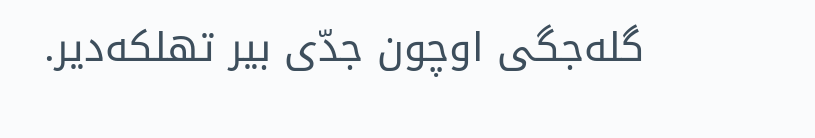گله‌جگی اوچون جدّی بیر تهلکه‌دیر.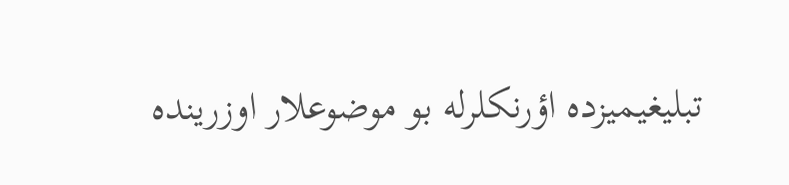تبلیغیمیزده اؤرنکلرله بو موضوعلار اوزرینده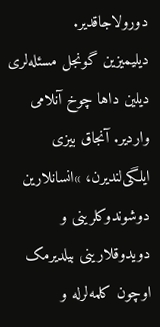دورولاجاقدیر.
دیلیمیزین گونجل مسئله‌لری
دیلین داها چوخ آنلامی واردیر. آنجاق بیزی ایلگی‌لندیرن، »انسانلارین دوشوندوکلرینی و دویدوقلارینی بیلدیرمک اوچون کلمه‌لرله و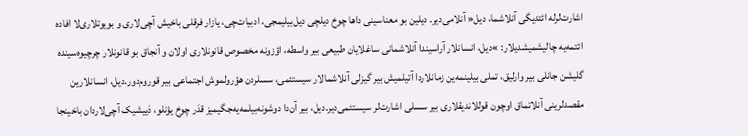اشارت‌لرله ائتدیگی آنلاشما، دیل« آنلامی‌دیر. دیلین بو معناسینی داها چوخ دیلچی دیل‌بیلیمجی، ادبیات‌چی، یازار فرقلی باخیش آچی‌لاری و بویوتلاری‌لا افاده ائتمه‌یه چالیشمیشدیلار: »دیل، انسانلار آراسیندا آنلاشمانی ساغلایان طبیعی بیر واسطه، اؤزونه مخصوص قانونلاری اولان و آنجاق بو قانونلار چرچیوه‌سینده گلیشن جانلی بیر وارلیق، تملی بیلینمه‌ین زمانلاردا آتیلمیش بیر گیزلی آنلاشمالار سیستئمی، سسلردن هؤرولموش اجتماعی بیر قوروم‌دور.دیل، انسانلارین مقصدلرینی آنلاتماق اوچون قوللاندیقلاری بیر سسلی اشارت‌لر سیستئمی‌دیر.دیل، بیر آن‌دا دوشونه‌بیلمه‌یه‌جگیمیز قدَر چوخ یؤنلو، دَییشیک آچی‌لاردان باخینجا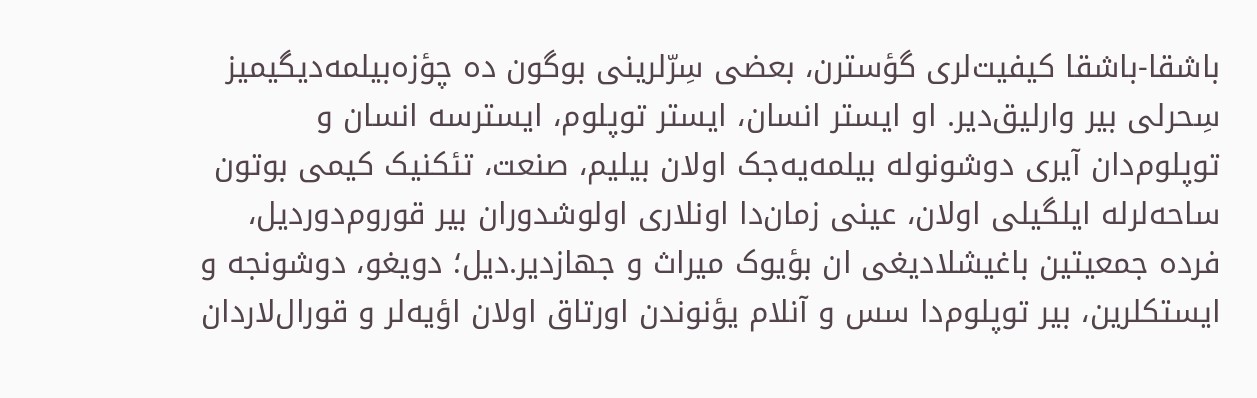باشقا-باشقا کیفیت‌لری گؤسترن، بعضی سِرّلرینی بوگون ده چؤزه‌بیلمه‌دیگیمیز سِحرلی بیر وارلیق‌دیر. او ایستر انسان، ایستر توپلوم، ایسترسه انسان و توپلوم‌دان آیری دوشونوله‌ بیلمه‌یه‌جک اولان بیلیم، صنعت، تئکنیک کیمی بوتون ساحه‌لرله ایلگیلی اولان، عینی زمان‌دا اونلاری اولوشدوران بیر قوروم‌دوردیل، فرده جمعیتین باغیشلادیغی ان بؤیوک میراث و جهاز‌دیر.دیل؛ دویغو، دوشونجه‌ و ایستکلرین، بیر توپلوم‌دا سس و آنلام یؤنوندن اورتاق اولان اؤیه‌لر و قورال‌لاردان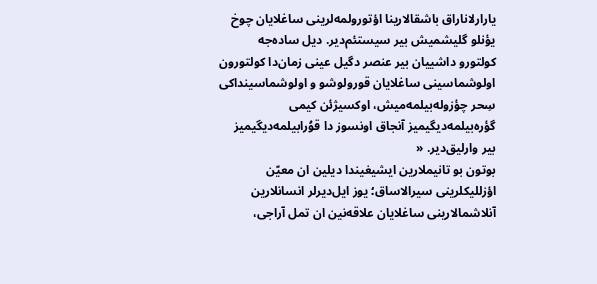یارارلاناراق باشقالارینا اؤتورولمه‌لرینی ساغلایان چوخ یؤنلو گلیشمیش بیر سیستئم‌دیر. دیل ساده‌جه کولتورو داشییان بیر عنصر دگیل عینی زمان‌دا کولتورون اولوشماسینی ساغلایان قورولوشو و اولوشماسینداکی سِحر چؤزوله‌بیلمه‌میش، اوکسیژئن کیمی گؤره‌بیلمه‌دیگیمیز آنجاق اونسوز دا قوُرابیلمه‌دیگیمیز بیر وارلیق‌دیر. «
بوتون بو تانیملارین ایشیغیندا دیلین ان معیّن اؤزللیکلرینی سیرالاساق؛ یوز ایل‌دیرلر انسانلارین آنلاشمالارینی ساغلایان علاقه‌نین ان تمل آراجی،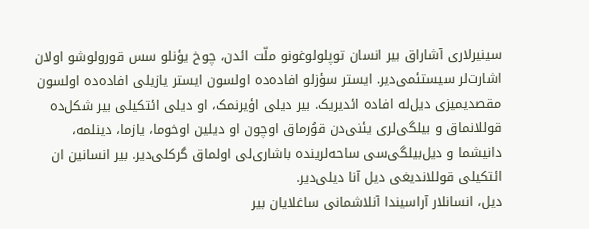سینیرلاری آشاراق بیر انسان توپلولوغونو ملّت ائدن، چوخ یؤنلو سس قورولوشو اولان اشارت‌لر سیستئمی‌دیر. ایستر سؤزلو افاده‌‌ده اولسون ایستر یازیلی افاده‌ده اولسون مقصدیمیزی دیل‌له افاده ائدیریک. بیر دیلی اؤیرنمک، او دیلی ائتکیلی بیر شکل‌ده قوللانماق و بیلگی‌لری یئنی‌دن قوُرماق اوچون او دیلین اوخوما، یازما، دینلمه، دانیشما و دیل‌بیلگی‌سی ساحه‌لرینده باشاری‌لی اولماق گرکلی‌دیر. بیر انسانین ان ائتکیلی قوللاندیغی دیل آنا دیلی‌دیر.
دیل، انسانلار آراسیندا آنلاشمانی ساغلایان بیر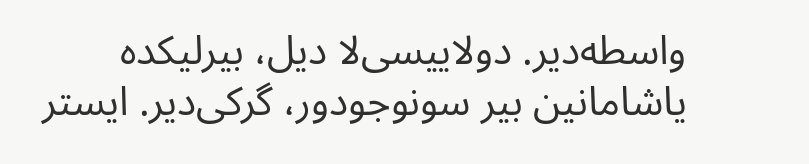واسطه‌دیر. دولاییسی‌لا دیل، بیرلیکده یاشامانین بیر سونوجودور، گرکی‌دیر. ایستر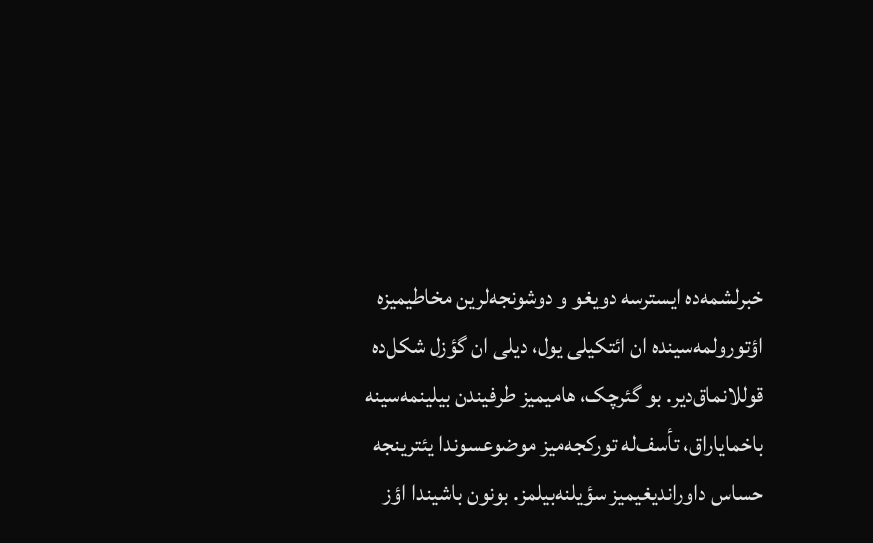خبرلشمه‌ده ایسترسه دویغو و دوشونجه‌لرین مخاطیمیزه اؤتورولمه‌سینده ان ائتکیلی یول، دیلی ان گؤزل شکل‌ده قوللانماق‌دیر‌. بو گئرچک، هامیمیز طرفیندن بیلینمه‌سینه باخمایاراق، تأسف‌له تورکجه‌میز موضوعسوندا یئترینجه حساس داوراندیغیمیز سؤیلنه‌بیلمز. بونون باشیندا اؤز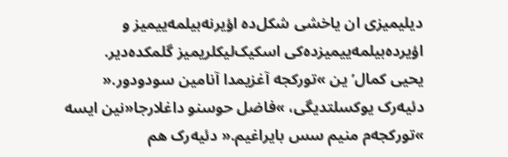دیلیمیزی ان یاخشی شکل‌ده اؤیرنه‌بیلمه‌ییمیز و اؤیرده‌بیلمه‌ییمیزده‌کی اسکیک‌لیکلریمیز گلمکده‌دیر.
یحیی کمال’ین »تورکجه‌ آغزیمدا آنامین سودودور.« دئیه‌رک یوکسلتدیگی، »فاضل حوسنو داغلارجا«نین ایسه »تورکجه‌م منیم سس بایراغیم.« دئیه‌رک هم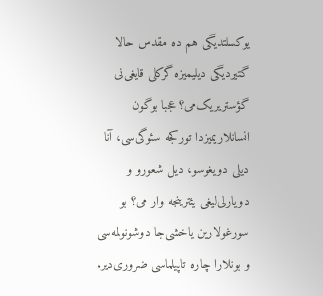یوکسلتدیگی هم ده مقدس حالا گتیردیگی دیلیمیزه گرکلی قایغی‌نی گؤستریریک‌می؟ عجبا بوگون انسانلاریمیزدا تورکجه‌ سئوگی‌سی، آنا دیلی دویغوسو، دیل شعورو و دویارلی‌لیغی یئترینجه وار می؟ بو سورغولارین یاخشی‌جا دوشونولمه‌سی و بونلارا چاره تاپیلماسی ضروری‌دیر.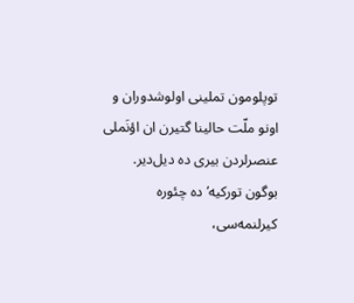توپلومون تملینی اولوشدوران و اونو ملّت حالینا گتیرن ان اؤنَملی‌ عنصرلردن بیری ده دیل‌دیر. بوگون تورکیه’ده چئوره کیرلنمه‌‌سی،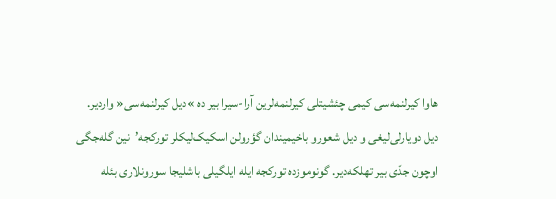هاوا کیرلنمه‌‌سی کیمی چئشیتلی کیرلنمه‌لرین آرا-سیرا بیر ده »دیل کیرلنمه‌‌سی« واردیر. دیل دویارلی‌لیغی و دیل شعورو باخیمیندان گؤرولن اسکیک‌لیکلر تورکجه’نین گله‌جگی اوچون جدّی بیر تهلکه‌دیر. گونوموزده تورکجه‌ ایله ایلگیلی باشلیجا سورونلاری بئله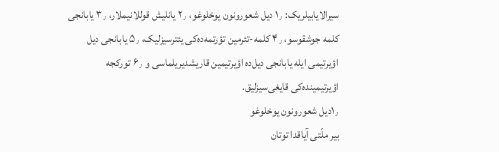سیرالایابیلریک: ۱٫ دیل شعورونون یوخلوغو، ۲٫ یانلیش قوللانیملار، ۳٫ یابانجی کلمه‌ جوشقوسو، ۴٫ کلمه‌-تئرمین تؤرتمه‌ده‌کی یئترسیزلیک، ۵٫ یابانجی دیل اؤیرتیمی ایله یابانجی دیل‌ده اؤیرتیمین قاریشدیریلماسی و ۶٫ تورکجه‌ اؤیرتیمینده‌کی قایغی‌سیزلیق.
۱٫دیل شعورونون یوخلوغو
بیر ملّتی آیاقدا توتان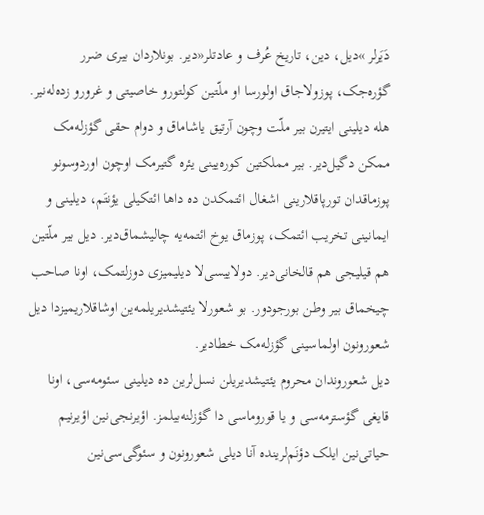دَیَرلر »دیل، دین، تاریخ‌ عُرف و عادتلر«دیر. بونلاردان بیری ضرر گؤره‌جک، پوزولاجاق اولورسا او ملّتین کولتورو خاصیتی و غرورو زده‌له‌نیر. هله دیلینی ایتیرن بیر ملّت وچون آرتیق یاشاماق و دوام حقی گؤزله‌مک ممکن دگیل‌دیر. بیر مملکتین کوره‌یینی یئره گتیرمک اوچون اوردوسونو پوزماقدان تورپاقلارینی اشغال ائتمکدن ده داها ائتکیلی یؤنتَم، دیلینی و ایمانینی تخریب ائتمک، پوزماق یوخ ائتمه‌یه چالیشماق‌دیر‌. دیل بیر ملّتین هم قیلیجی هم قالخانی‌دیر. دولاییسی‌لا دیلیمیزی دوزلتمک، اونا صاحب چیخماق بیر وطن بورجودور. بو شعورلا یئتیشدیریلمه‌ین اوشاقلاریمیزدا دیل شعورونون اولماسینی گؤزله‌مک خطادیر.
دیل شعوروندان محروم یئتیشدیریلن نسل‌لرین ده دیلینی سئومه‌سی، اونا قایغی گؤسترمه‌سی و یا قوروماسی دا گؤزلنه‌بیلمز. اؤیرنجی‌نین اؤیرنیم حیاتی‌نین ایلک دؤنَم‌لرینده آنا دیلی شعورونون و سئوگی‌سی‌نین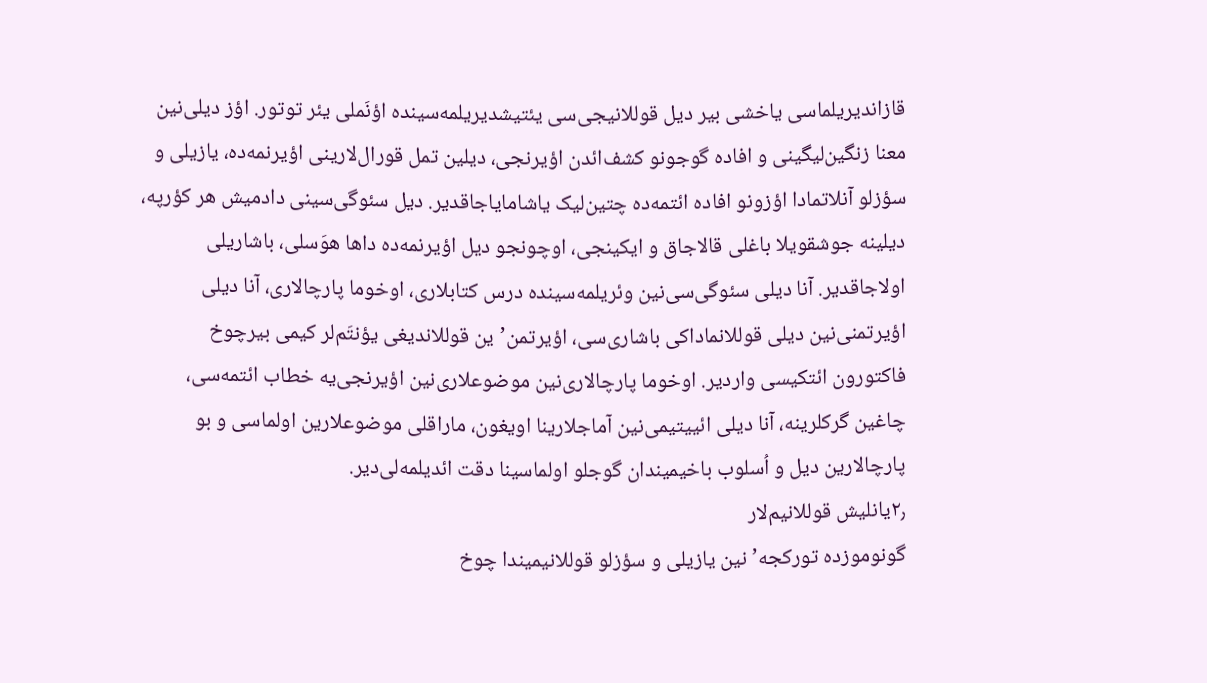قازاندیریلماسی یاخشی بیر دیل قوللانیجی‌سی یئتیشدیریلمه‌سینده اؤنَملی‌ یئر توتور. اؤز دیلی‌نین معنا زنگین‌لیگینی و افاده گوجونو کشف‌ائدن اؤیرنجی، دیلین تمل قورال‌لارینی اؤیرنمه‌ده، یازیلی و سؤزلو آنلاتمادا اؤزونو افاده ائتمه‌ده چتین‌لیک یاشامایاجاقدیر. دیل سئوگی‌سینی دادمیش هر کؤرپه، دیلینه جوشقویلا باغلی قالاجاق و ایکینجی، اوچونجو دیل اؤیرنمه‌ده داها هوَسلی، باشاریلی اولاجاقدیر. آنا دیلی سئوگی‌سی‌نین وئریلمه‌سینده درس کتابلاری، اوخوما پارچالاری، آنا دیلی اؤیرتمنی‌نین دیلی قوللانماداکی باشاری‌سی، اؤیرتمن’ین قوللاندیغی یؤنتَم‌لر کیمی بیرچوخ فاکتورون ائتکیسی واردیر. اوخوما پارچالاری‌نین موضوعلاری‌نین اؤیرنجی‌یه خطاب ائتمه‌سی، چاغین گرکلرینه، آنا دیلی ائییتیمی‌نین آماجلارینا اویغون، ماراقلی موضوعلارین اولماسی و بو پارچالارین دیل و اُسلوب باخیمیندان گوجلو اولماسینا دقت ائدیلمه‌لی‌دیر.
۲٫یانلیش قوللانیم‌لار
گونوموزده تورکجه‌’نین یازیلی و سؤزلو قوللانیمیندا چوخ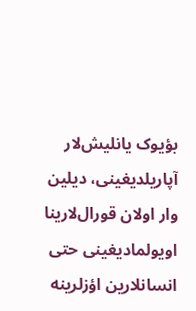بؤیوک یانلیش‌لار آپاریلدیغینی، دیلین وار اولان قورال‌لارینا اویولمادیغینی حتی انسانلارین اؤزلرینه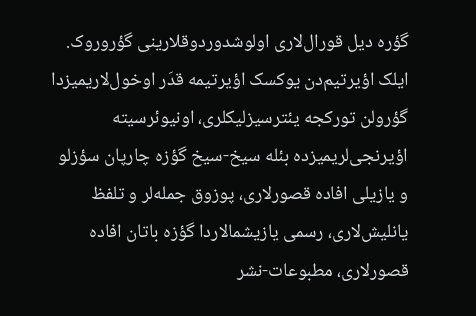گؤره دیل قورال‌لاری اولوشدوردوقلارینی گؤروروک. ایلک ‌اؤیرتیم‌دن یوکسک اؤیرتیمه قدَر اوخول‌لاریمیزدا گؤرولن تورکجه‌ یئترسیزلیکلری، اونیوئرسیته اؤیرنجی‌لریمیزده بئله سیخ-سیخ گؤزه چارپان سؤزلو و یازیلی افاده قصورلاری، پوزوق جمله‌لر و تلفظ یانلیش‌لاری، رسمی یازیشمالاردا گؤزه باتان افاده قصورلاری، مطبوعات-نشر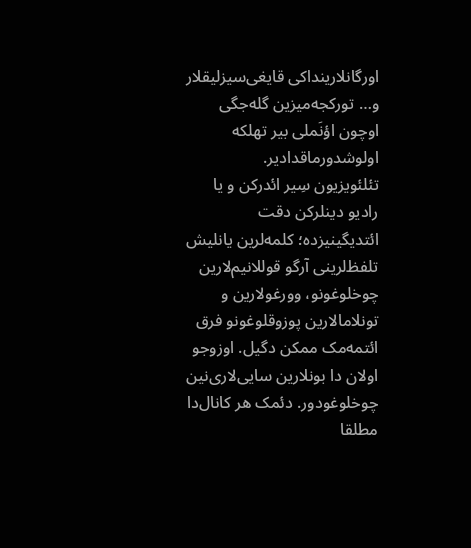اورگانلارینداکی قایغی‌سیزلیقلار و… تورکجه‌میزین گله‌جگی اوچون اؤنَملی‌ بیر تهلکه اولوشدورماقدادیر.
تئلئویزیون سِیر ائدرکن و یا رادیو دینلرکن دقت ائتدیگینیزده؛ کلمه‌لرین یانلیش تلفظ‌لرینی آرگو قوللانیم‌لارین چوخلوغونو، وورغولارین و تونلامالارین پوزوقلوغونو فرق ائتمه‌مک ممکن دگیل. اوزوجو اولان دا بونلارین سایی‌لاری‌نین چوخلوغودور. دئمک هر کانال‌دا مطلقا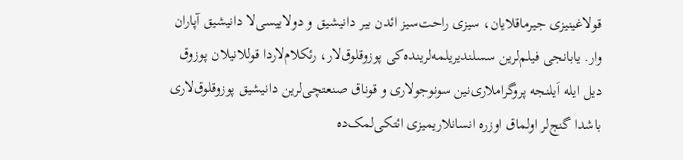قولاغینیزی جیرماقلایان، سیزی راحت‌سیز ائدن بیر دانیشیق و دولاییسی‌لا دانیشیق آپاران وار. یابانجی فیلم‌لرین سسلندیریلمه‌لرینده‌کی پوزوقلوق‌لار، رئکلام‌لاردا قوللانیلان پوزوق دیل ایله اَیلنجه پروگراملاری‌نین سونوجولاری و قوناق صنعتچی‌لرین دانیشیق پوزوقلوق‌لاری باشدا گنج‌لر اولماق اوزره انسانلاریمیزی ائتکی‌لمک‌ده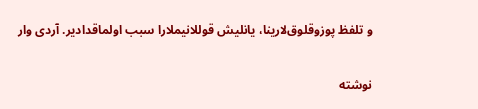و تلفظ پوزوقلوق‌لارینا، یانلیش قوللانیملارا سبب اولماقدادیر. آردی وار

نوشته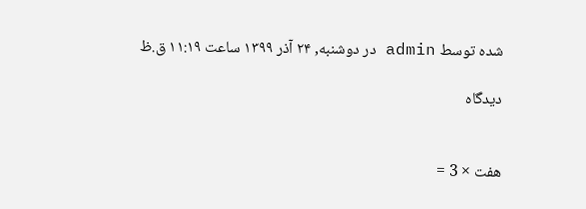شده توسط admin در دوشنبه, ۲۴ آذر ۱۳۹۹ ساعت ۱۱:۱۹ ق.ظ

دیدگاه


هفت × 3 =